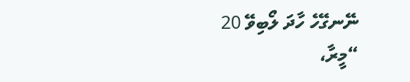ނޭނގޭހެ ހާދަ ލޯބިވޭ 20
“މީރާ،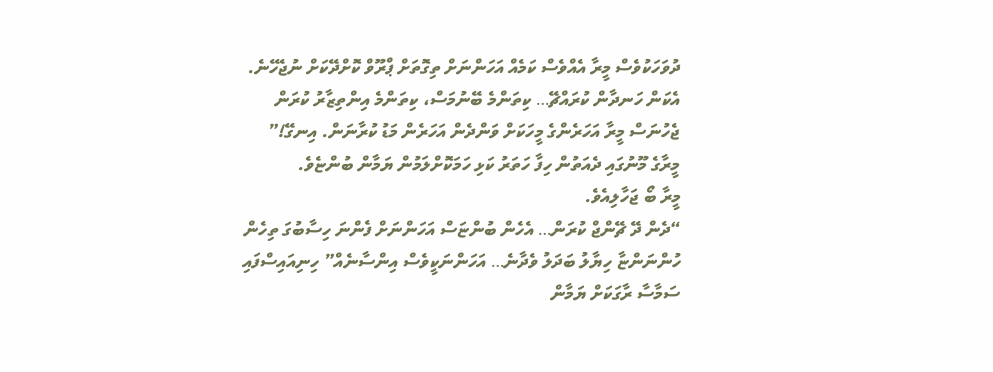ދުވަހަކުވެސް މީރާ އެއްވެސް ކަމެއް އަހަންނަށް ތިގޮތަށް ޕްރޫވް ކޮށްދޭކަށް ނުޖެހޭނެ. އެކަން ހަނދާން ކުރައްޗޭ… ކިތަންމެ ބޭނުމަސް، ކިތަންމެ އިންތިޒާރު ކުރަން ޖެހުނަސް މީރާ އަހަރެންގެ މީހަކަށް ވަންދެން އަހަރެން މަޑު ކުރާނަން. އިނގޭ!” މީރާގެ މޫނުގައި ދެއަތުން ހިފާ ހަތަރު ކަޅި ހަމަކޮށްލަމުން ޔަމާން ބުންޏެވެ.
މީރާ ބޯ ޖަހާލިއެވެ.
“ދެން ދޭ ޗޭންޖް ކުރަން… އެހެން ބުންޏަސް އަހަންނަށް ފެންނަ ހިސާބުގަ ތިހެން ހުންނަންޏާ ހިޔާލު ބަދަލު ވެދާނެ… އަހަންނަކީވެސް އިންސާނެއް” ހިނިއައިސްފައި ސަމާސާ ރާގަކަށް ޔަމާން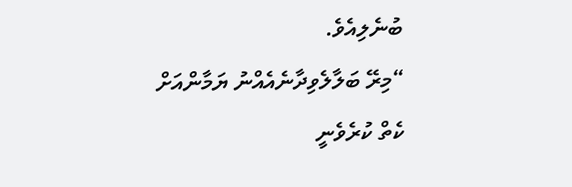ބުނެލިއެވެ.
“މިރޭ ބަލާލެވިދާނެއެއްނު ޔަމާންއަށް ކެތް ކުރެވެނީ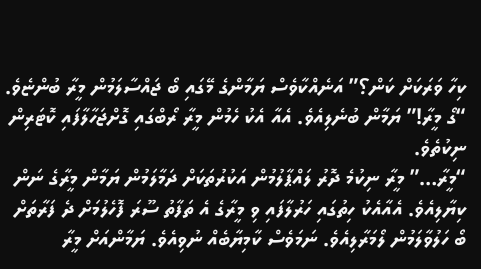ކިހާ ވަރަކަށް ކަން؟” އަނެއްކާވެސް ޔަމާންގެ މޭގައި ބޯ ޖައްސާލަމުން މީރާ ބުންޏެވެ.
“ގޯ މީރާ!” ޔަމާން ބުނެލިއެވެ. އެއާ އެކު ހެމުން މީރާ ރޯބްގައި ގޮށްޖަހާލާފައި ކޮޓަރިން ނިކުތެވެ.
“މީރާ…” މީރާ ނިކުމެ ދޮރު ލައްޕާލުމުން އަކުރުތަކަށް ދަމާލަމުން ޔަމާން މީރާގެ ނަން ކިޔާލިއެވެ. އެއާއެކު ހިތުގައި ހަރުލާފައި ވި މީރާގެ އެ ތަފާތު ސޫރަ ފޮހެލުމަށް ދެ ފަރާތަށް ބޯ ހަލުވާލަމުން ލޯމަރާލިއެވެ. ނަމަވެސް ކާމިޔާބެއް ނުވިއެވެ. ޔަމާންއަށް މީރާ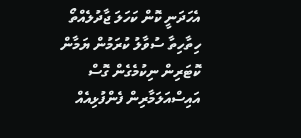އެހަދަނީ ކޮން ކަހަލަ ޖާދުލެއްތޯ ހިތާހިތާ ސުވާލު ކުރަމުން ޔަމާން ކޮޓަރިން ނިކުމެގެން ގޮސް އައިސްއަލަމާރިން ފެންފުޅިއެއް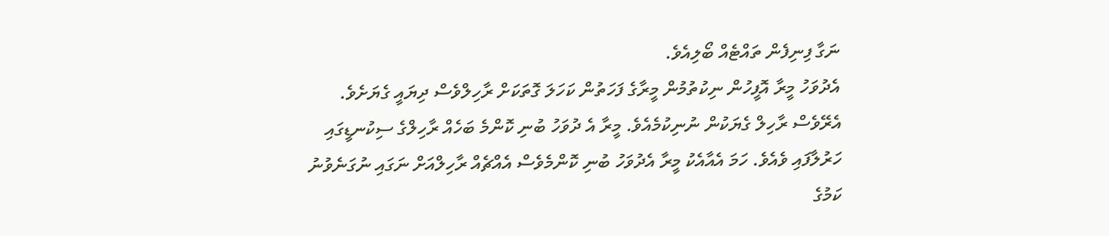ނަގާ ފިނިފެން ތައްޓެއް ބޯލިއެވެ.
އެދުވަހު މީރާ އޮފީހުން ނިކުތުމުން މީރާގެ ފަހަތުން ކަހަލަ ގޮތަކަށް ރާހިލްވެސް ދިޔައީ ގެޔަށެވެ. އެރޭވެސް ރާހިލް ގެޔަކުން ނުނިކުމެއެވެ. މީރާ އެ ދުވަހު ބުނި ކޮންމެ ބަހެއް ރާހިލްގެ ސިކުނޑީގައި ހަރުލާފައި ވެއެވެ. ހަމަ އެއާއެކު މީރާ އެދުވަހު ބުނި ކޮންމެވެސް އެއްޗެއް ރާހިލްއަށް ނަގައި ނުގަނެވުނު ކަމުގެ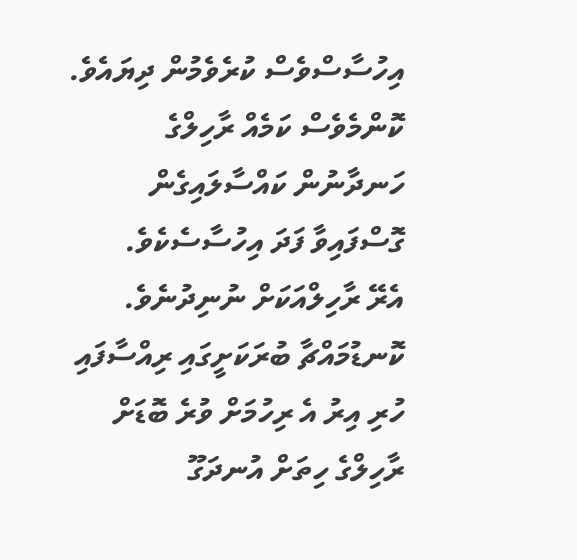އިހުސާސްވެސް ކުރެވެމުން ދިޔައެވެ. ކޮންމެވެސް ކަމެއް ރާހިލްގެ ހަނދާނުން ކައްސާލައިގެން ގޮސްފައިވާ ފަދަ އިހުސާސެކެވެ.
އެރޭ ރާހިލްއަކަށް ނުނިދުނެވެ. ކޮނޑުމައްޗާ ބުރަކަށީގައި ރިއްސާފައި ހުރި އިރު އެ ރިހުމަށް ވުރެ ބޮޑަށް ރާހިލްގެ ހިތަށް އުނދަގޫ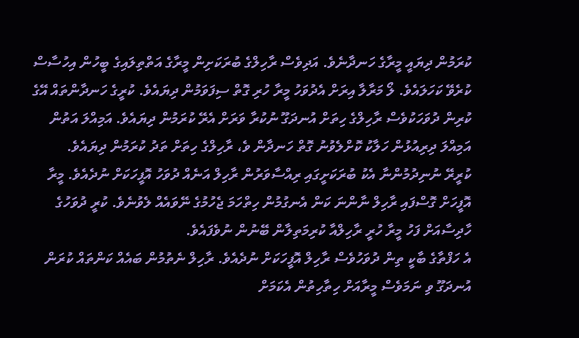ކުރަމުން ދިޔައީ މީރާގެ ހަނދާނެވެ. އަދިވެސް ރާހިލްގެ ބުރަކަށިން މީރާގެ އަތްތިލައިގެ ބީހުން އިހުސާސް ކުރެވޭ ކަހަލައެވެ. ލޯ މަރާލާ އިރަށް އެދުވަހު މީރާ ހުރި ގޮތް ސިފަވަމުން ދިޔައެވެ. ކުރީގެ ހަނދާންތައް އޭގެ ކުރިން ދުވަހަކުވެސް ރާހިލްގެ ހިތަށް އުނދަގޫ ނުކުރާ ވަރަށް އެރޭ ކުރަމުން ދިޔައެވެ. އަމިއްލަ އަތުން އަމިއްލަ ދިރިއުޅުން ހަލާކު ކޮށްލެވުނު ގޮތް ހަނދާން ވެ، ރާހިލްގެ ހިތަށް ތަދު ކުރަމުން ދިޔައެވެ.
ކުރީރޭ ނުނިދުމުންނާ އެކު ބުރަކަށީގައި ރިއްސާވަރުން ރާހިލް އަނެއް ދުވަހު އޮފީހަކަށް ނުދެއެވެ. މީރާ އޮފީހަށް ގޮސްފައި ރާހިލް ނާންނަ ކަން އެނގުމުން ހިތްހަމަ ޖެހުމުގެ ނޭވައެއް ލެވުނެވެ. ކުރީ ދުވަހުގެ ހާދިސާއަށް ފަހު މީރާ ހުރީ ރާހިލްއާ ކުރިމަތިލާން ބޭނުން ނުވެފައެވެ.
އެ ހަފްތާގެ ބާކީ ތިން ދުވަހުވެސް ރާހިލް އޮފީހަކަށް ނުދެއެވެ. ރާހިލް ނެތުމުން ބައެއް ކަންތައް ކުރަން އުނދަގޫ ވި ނަމަވެސް މީރާއަށް ހިތާހިތުން އެކަމަށް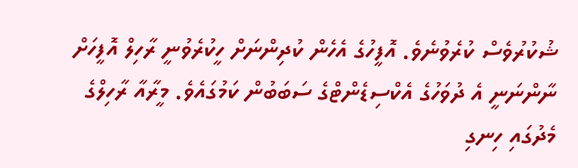ޝުކުރުވެސް ކުރެވުނެވެ. އޮފީހުގެ އެހެން ކުދިންނަށް ހީކުރެވުނީ ރާހިލް އޮފީހަށް ނާންނަނީ އެ ދުވަހުގެ އެކްސިޑެންޓްގެ ސަބަބުން ކަމުގައެވެ. މީރާއާ ރާހިލްގެ މެދުގައި ހިނގި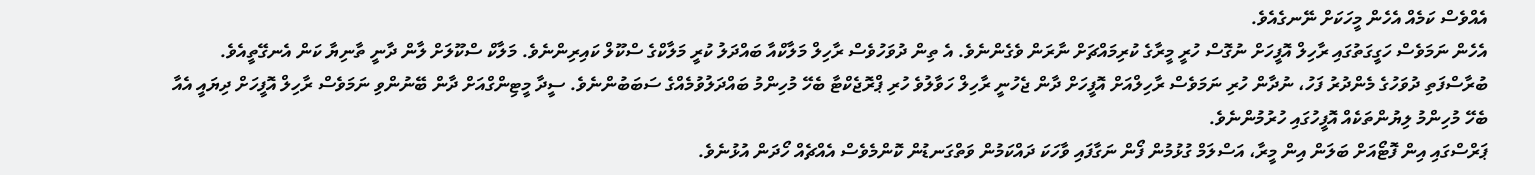އެއްވެސް ކަމެއް އެހެން މީހަކަށް ނޭނގެއެވެ.
އެހެން ނަމަވެސް ހަގީގަތުގައި ރާހިލް އޮފީހަށް ނުގޮސް ހުރީ މީރާގެ ކުރިމައްޗަށް ނާރަން ވެގެންނެވެ. އެ ތިން ދުވަހުވެސް ރާހިލް މަލާކްއާ ބައްދަލު ކުރީ މަލާކްގެ ސްކޫލް ކައިރިންނެވެ. މަލާކް ސްކޫލަށް ލާން ދާނީ ތާނިޔާ ކަން އެނގޭތީއެވެ.
ބުރާސްފަތި ދުވަހުގެ މެންދުރު ފަހު، ނުދާން ހުރި ނަމަވެސް ރާހިލްއަށް އޮފީހަށް ދާން ޖެހުނީ ރާހިލް ހަވާލުވެ ހުރި ޕްރޮޖެކްޓާ ބެހޭ މުހިންމު ބައްދަލުވުމެއްގެ ސަބަބުންނެވެ. ސީދާ މީޓިންގްއަށް ދާން ބޭނުންވި ނަމަވެސް ރާހިލް އޮފީހަށް ދިޔައީ އެއާ ބެހޭ މުހިންމު ލިޔުންތަކެއް އޮފީހުގައި ހުރުމުންނެވެ.
ޕަރްސްގައި އިން ފޮޓޯއަށް ބަލަން އިން މީރާ، އަސްލަމް ގުޅުމުން ފޯން ނަގާފައި ވާހަކަ ދައްކަމުން ވަތްގަނޑުން ކޮންމެވެސް އެއްޗެއް ހޯދަން އުޅުނެވެ.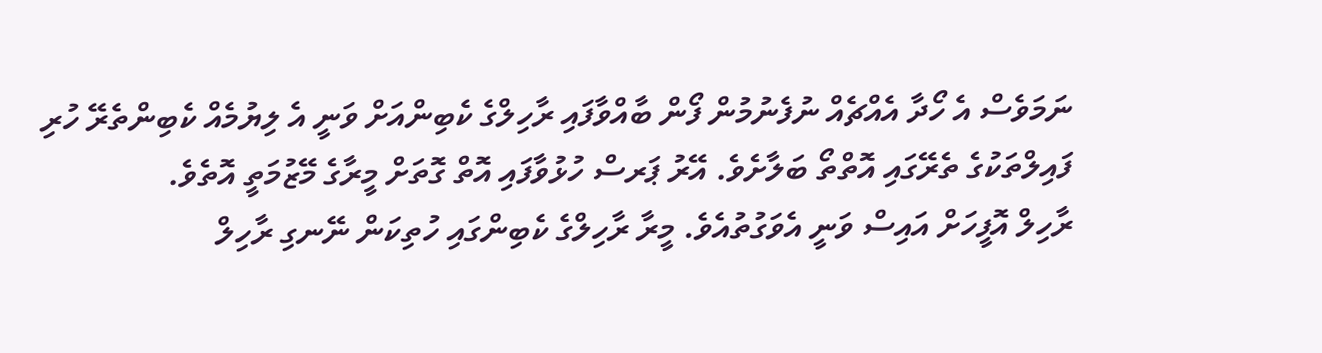ނަމަވެސް އެ ހޯދާ އެއްޗެއް ނުފެނުމުން ފޯން ބާއްވާފައި ރާހިލްގެ ކެބިންއަށް ވަނީ އެ ލިޔުމެއް ކެބިންތެރޭ ހުރި ފައިލްތަކުގެ ތެރޭގައި އޮތްތޯ ބަލާށެވެ. އޭރު ޕަރސް ހުޅުވާފައި އޮތް ގޮތަށް މީރާގެ މޭޒުމަތީ އޮތެވެ.
ރާހިލް އޮފީހަށް އައިސް ވަނީ އެވަގުތުއެވެ. މީރާ ރާހިލްގެ ކެބިންގައި ހުތިކަން ނޭނގި ރާހިލް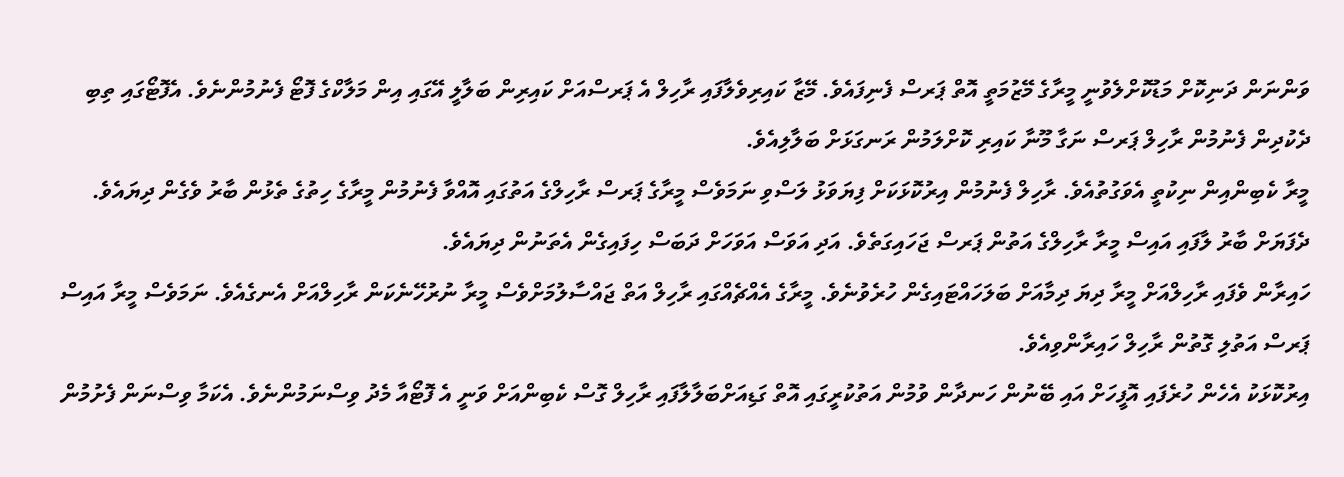ވަންނަން ދަނިކޮށް މަޑުކޮށްލެވުނީ މީރާގެ މޭޒުމަތީ އޮތް ޕަރސް ފެނިފައެވެ. މޭޒާ ކައިރިވެލާފައި ރާހިލް އެ ޕަރސްއަށް ކައިރިން ބަލާލީ އޭގައި އިން މަލާކްގެ ފޮޓޯ ފެނުމުންނެވެ. އެފޮޓޯގައި ތިބި ދެކުދިން ފެނުމުން ރާހިލް ޕަރސް ނަގާ މޫނާ ކައިރި ކޮށްލަމުން ރަނގަޅަށް ބަލާލިއެވެ.
މީރާ ކެބިންއިން ނިކުތީ އެވަގުތުއެވެ. ރާހިލް ފެނުމުން އިރުކޮޅަކަށް ފިޔަވަޅު ލަސްވި ނަމަވެސް މީރާގެ ޕަރސް ރާހިލްގެ އަތުގައި އޮއްވާ ފެނުމުން މީރާގެ ހިތުގެ ތެޅުން ބާރު ވެގެން ދިޔައެވެ. ދެފަޔަށް ބާރު ލާފައި އައިސް މީރާ ރާހިލްގެ އަތުން ޕަރސް ޖަހައިގަތެވެ. އަދި އަވަސް އަވަހަށް ދަބަސް ހިފައިގެން އެތަނުން ދިޔައެވެ.
ހައިރާން ވެފައި ރާހިލްއަށް މީރާ ދިޔަ ދިމާއަށް ބަލަހައްޓައިގެން ހުރެވުނެވެ. މީރާގެ އެއްޗެއްގައި ރާހިލް އަތް ޖައްސާލުމަށްވެސް މީރާ ނުރުހޭނެކަން ރާހިލްއަށް އެނގެއެވެ. ނަމަވެސް މީރާ އައިސް ޕަރސް އަތުލި ގޮތުން ރާހިލް ހައިރާންވިއެވެ.
އިރުކޮޅަކު އެހެން ހުރެފައި އޮފީހަށް އައި ބޭނުން ހަނދާން ވުމުން އަތުކުރީގައި އޮތް ގަޑިއަށްބަލާލާފައި ރާހިލް ގޮސް ކެބިންއަށް ވަނީ އެ ފޮޓޯއާ މެދު ވިސްނަމުންނެވެ. އެކަމާ ވިސްނަން ފެށުމުން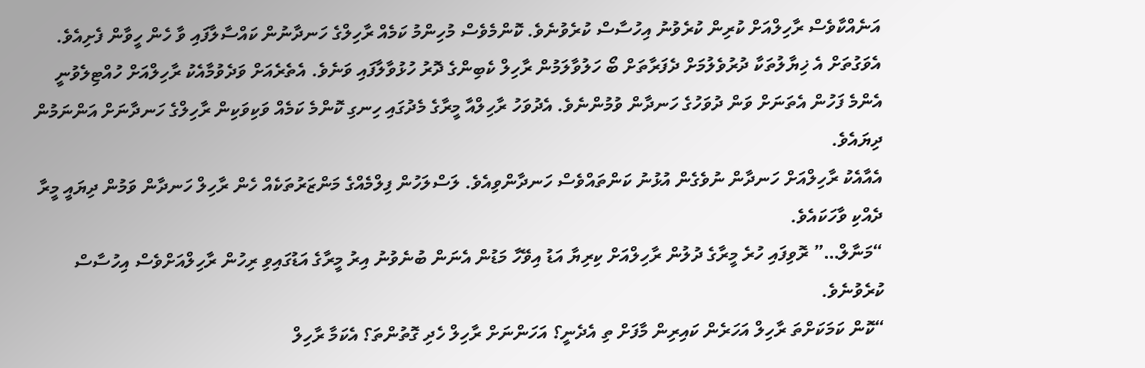އަނެއްކާވެސް ރާހިލްއަށް ކުރިން ކުރެވުނު އިހުސާސް ކުރެވުނެވެ. ކޮންމެވެސް މުހިންމު ކަމެއް ރާހިލްގެ ހަނދާނުން ކައްސާލާފައި ވާ ހެން ހީވާން ފެށިއެވެ.
އެވަގުތަށް އެ ޚިޔާލުތަކާ ދުރުވެލުމަށް ދެފަރާތަށް ބޯ ހަލުވާލަމުން ރާހިލް ކެބިންގެ ދޮރު ހުޅުވާލާފައި ވަނެވެ. އެތެރެއަށް ވަދެވުމާއެކު ރާހިލްއަށް ހުއްޓިލެވުނީ އެންމެ ފަހުން އެތަނަށް ވަން ދުވަހުގެ ހަނދާން ވުމުންނެވެ. އެދުވަހު ރާހިލްއާ މީރާގެ މެދުގައި ހިނގި ކޮންމެ ކަމެއް ވަކިވަކިން ރާހިލްގެ ހަނދާނަށް އަންނަމުން ދިޔައެވެ.
އެއާއެކު ރާހިލްއަށް ހަނދާން ނުވެގެން އުޅުނު ކަންތައްވެސް ހަނދާންވިއެވެ. ލަސްލަހުން ފިލްމެއްގެ މަންޒަރުތަކެއް ހެން ރާހިލް ހަނދާން ވަމުން ދިޔައީ މީރާ ދެއްކި ވާހަކައެވެ.
“މަނާލް…” ރޮވިފައި ހުރެ މީރާގެ ދުލުން ރާހިލްއަށް ކިރިޔާ އަޑު އިވޭހާ މަޑުން އެނަން ބުނެވުނު އިރު މީރާގެ އަޑުގައިވި ރިހުން ރާހިލްއަށްވެސް އިހުސާސް ކުރެވުނެވެ.
“ކޮން ކަމަކަށްތަ ރާހިލް އަހަރެން ކައިރިން މާފަށް ތި އެދެނީ؟ އަހަންނަށް ރާހިލް ހެދި ގޮތުންތަ؟ އެކަމާ ރާހިލް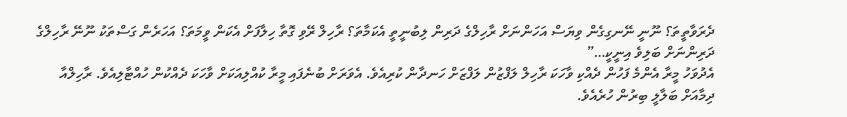ދެރަވާތީތަ؟ ނޫނީ ނޭނގިގެން ވިޔަސް އަހަންނަށް ރާހިލްގެ ދަރިން ލިބުނީތީ އެކަމާތަ؟ ރާހިލް ރޭވި ގޮތާ ހިލާފަށް އެކަން ވީމަތަ؟ އަހަރެން ގަސްތަކު ނޫނޭ ރާހިލްގެ ދަރިންނަށް ބަލިވެ އިނީކީ…”
އެދުވަހު މީރާ އެންމެ ފަހުން ދެއްކި ވާހަކަ ރާހިލް ލަފްޒުން ލަފްޒަށް ހަނދާން ކުރިއެވެ. އެވަރަށް ބުނެފައި މީރާ ކުއްލިއަކަށް ވާހަކަ ދެއްކުން ހުއްޓާލިއެވެ. ރާހިލްއާ ދިމާއަށް ބަލާލީ ބިރުން ހުރެއެވެ.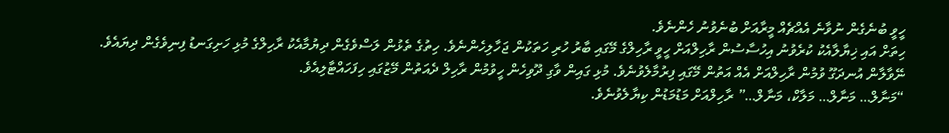ހީވީ ބުނެގެން ނުވާނެ އެއްޗެއް މީރާއަށް ބުނެވުނު ހެންނެވެ.
ހިތަށް އައި ޚިޔާލާއެކު ކުރެވުނު އިހުސާސުން ރާހިލްއަށް ހީވީ ރާހިލްގެ މޭގައި ބާރު ހުރި ހަތަކުން ޖަހާލިހެންނެވެ. ހިތުގެ ތެޅުން ލަސްވެގެން ދިޔުމާއެކު ރާހިލްގެ މުޅި ހަށިގަނޑު ފިނިވެގެން ދިޔައެވެ. ނޭވާލާން އުނދަގޫ ވުމުން ރާހިލްއަށް އެއް އަތުން މޭގައި ފިރުމާލެވުނެވެ. މުޅި ގައިން ވާގި ދޫވިހެން ހީވުމުން ރާހިލް ދެއަތުން މޭޒުގައި ހިފަހައްޓާލިއެވެ.
“މަނާލް… މަނާލް… މަލާކް، މަނާލް…” ރާހިލްއަށް މަޑުމަޑުން ކިޔާލެވުނެވެ.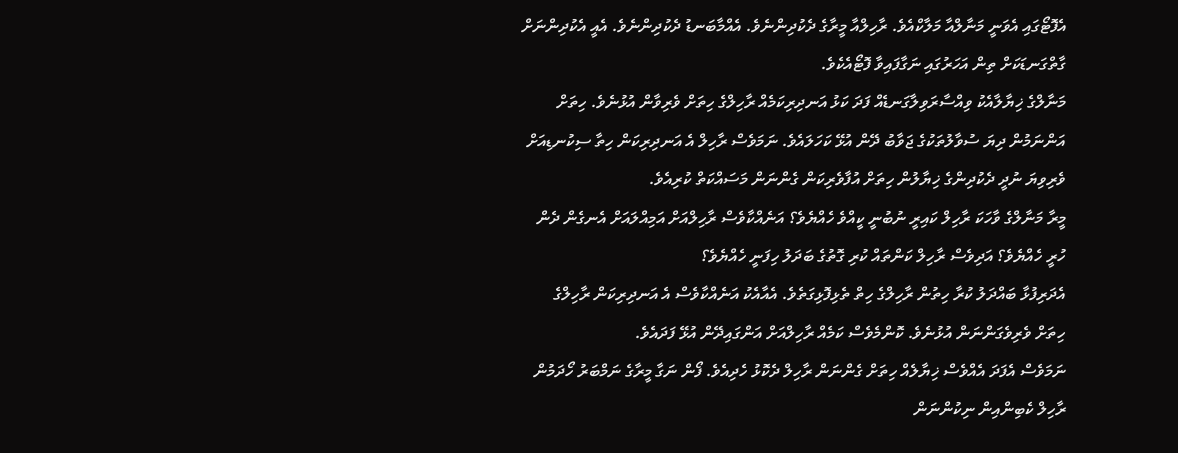އެފޮޓޯގައި އެވަނީ މަނާލްއާ މަލާކްއެވެ. ރާހިލްއާ މީރާގެ ދެކުދިންނެވެ. އެއްމާބަނޑު ދެކުދިންނެވެ. އެއީ އެކުދިންނަށް ގާތްގަނޑަކަށް ތިން އަހަރުގައި ނަގާފައިވާ ފޮޓޯއެކެވެ.
މަނާލްގެ ޚިޔާލާއެކު ވިއްސާރަވިލާގަނޑެއް ފަދަ ކަޅު އަނދިރިކަމެއް ރާހިލްގެ ހިތަށް ވެރިވާން އުޅުނެވެ. ހިތަށް އަންނަމުން ދިޔަ ސުވާލުތަކުގެ ޖަވާބު ދޭން އުޅޭ ކަހަލައެވެ. ނަމަވެސް ރާހިލް އެ އަނދިރިކަން ހިތާ ސިކުނޑިއަށް ވެރިވިޔަ ނުދީ ދެކުދިންގެ ޚިޔާލުން ހިތަށް އުފާވެރިކަން ގެންނަން މަސައްކަތް ކުރިއެވެ.
މީރާ މަނާލްގެ ވާހަކަ ރާހިލް ކައިރީ ނުބުނީ ކީއްވެ ހެއްޔެވެ؟ އަނެއްކާވެސް ރާހިލްއަށް އަމިއްލައަށް އެނގެން ދެން ހުރީ ހެއްޔެވެ؟ އަދިވެސް ރާހިލް ކަންތައް ކުރި ގޮތުގެ ބަދަލު ހިފަނީ ހެއްޔެވެ؟
އެދަރިފުޅާ ބައްދަލު ކުރާ ހިތުން ރާހިލްގެ ހިތް ތެޅިފޮޅިގަތެވެ. އެއާއެކު އަނެއްކާވެސް އެ އަނދިރިކަން ރާހިލްގެ ހިތަށް ވެރިވެގަންނަން އުޅުނެވެ. ކޮންމެވެސް ކަމެއް ރާހިލްއަށް އަންގައިދޭން އުޅޭ ފަދައެވެ.
ނަމަވެސް އެފަދަ އެއްވެސް ޚިޔާލެއް ހިތަށް ގެންނަން ރާހިލް ދެކޮޅު ހެދިއެވެ. ފޯން ނަގާ މީރާގެ ނަމްބަރު ހޯދަމުން ރާހިލް ކެބިންއިން ނިކުންނަން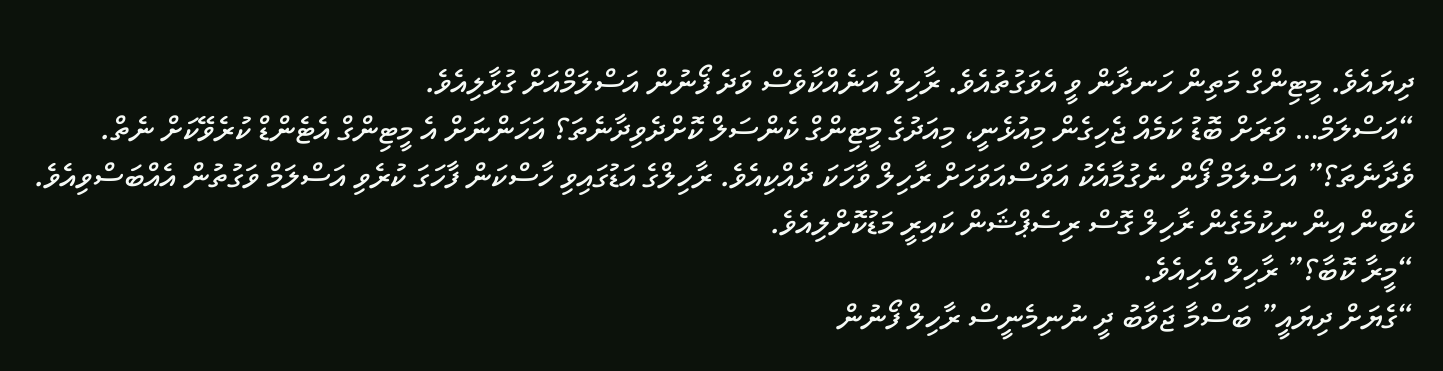ދިޔައެވެ. މީޓިންގް މަތިން ހަނދާން ވީ އެވަގުތުއެވެ. ރާހިލް އަނެއްކާވެސް ވަދެ ފޯނުން އަސްލަމްއަށް ގުޅާލިއެވެ.
“އަސްލަމް… ވަރަށް ބޮޑު ކަމެއް ޖެހިގެން މިއުޅެނީ، މިއަދުގެ މީޓިންގް ކެންސަލް ކޮށްދެވިދާނެތަ؟ އަހަންނަށް އެ މީޓިންގް އެޓެންޑް ކުރެވޭކަށް ނެތް. ވެދާނެތަ؟” އަސްލަމް ފޯން ނެގުމާއެކު އަވަސްއަވަހަށް ރާހިލް ވާހަކަ ދެއްކިއެވެ. ރާހިލްގެ އަޑުގައިވި ހާސްކަން ފާހަގަ ކުރެވި އަސްލަމް ވަގުތުން އެއްބަސްވިއެވެ.
ކެބިން އިން ނިކުމެގެން ރާހިލް ގޮސް ރިސެޕްޝަން ކައިރީ މަޑުކޮށްލިއެވެ.
“މީރާ ކޮބާ؟” ރާހިލް އެހިއެވެ.
“ގެޔަށް ދިޔައީ” ބަސްމާ ޖަވާބު ދީ ނުނިމެނީސް ރާހިލް ފޯނުން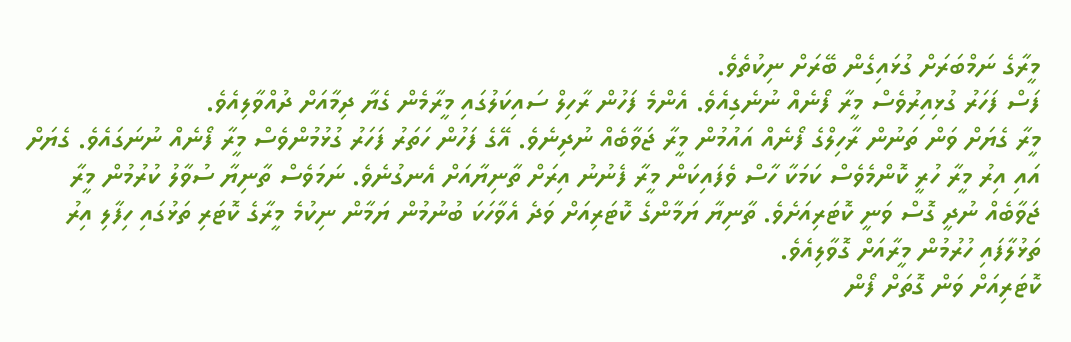މީރާގެ ނަމްބަރަށް ގުޅައިގެން ބޭރަށް ނިކުތެވެ.
ފަސް ފަހަރު ގުޅިއިރުވެސް މީރާ ފޯނެއް ނުނެގިއެވެ. އެންމެ ފަހުން ރާހިލް ސައިކަލުގައި މީރާމެން ގެޔާ ދިމާއަށް ދުއްވާލިއެވެ.
މީރާ ގެޔަށް ވަން ތަނުން ރާހިލްގެ ފޯނެއް އައުމުން މީރާ ޖަވާބެއް ނުދިނެވެ. އޭގެ ފަހުން ހަތަރު ފަހަރު ގުޅުމުންވެސް މީރާ ފޯނެއް ނުނަގައެވެ. ގެޔަށް އައި އިރު މީރާ ހުރީ ކޮންމެވެސް ކަމަކާ ހާސް ވެފައިކަން މީރާ ފެނުނު އިރަށް ތާނިޔާއަށް އެނގުނެވެ. ނަމަވެސް ތާނިޔާ ސުވާލު ކުރުމުން މީރާ ޖަވާބެއް ނުދީ ގޮސް ވަނީ ކޮޓަރިއަށެވެ. ތާނިޔާ ޔަމާންގެ ކޮޓަރިއަށް ވަދެ އެވާހަކަ ބުނުމުން ޔަމާން ނިކުމެ މީރާގެ ކޮޓަރި ތަޅުގައި ހިފާލި އިރު ތަޅުލާފައި ހުރުމުން މީރާއަށް ގޮވާލިއެވެ.
ކޮޓަރިއަށް ވަން ގޮތަށް ފޯން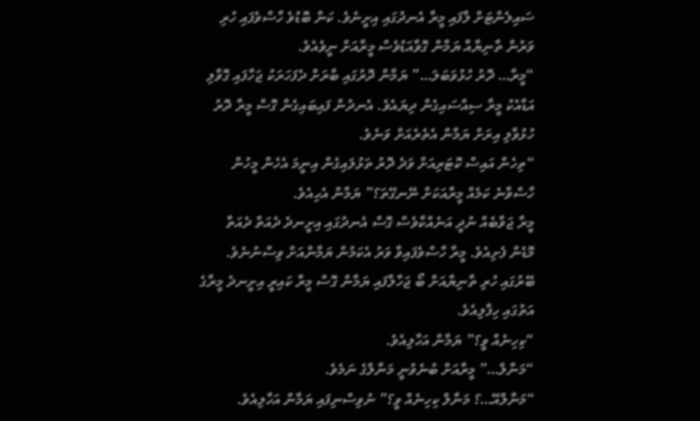ސައިލެންޓަށް ލާފައި މީރާ އެނދުގައި އިށީނެވެ. ކަން ބޮޑުވެ ހާސްވެފައި ހުރި ވަރުން ތާނިޔާއާ ޔަމާން ގޮވާއަޑުވެސް މީރާއަށް ނީވެއެވެ.
“މީރާ… ދޮރު ހުޅުވަބަލަ…” ޔަމާން ދޮރުގައި ބާރަށް ދެފަހަރަކު ޖަހާފައި ގޮވާލި އަޑާއެކު މީރާ ސިއްސައިގެން ދިޔައެވެ. އެނދުން ފައިބައިގެން ގޮސް މީރާ ދޮރު ހުޅުވާލި އިރަށް ޔަމާން އެތެރެއަށް ވަނެވެ.
“ތިހެން އައިސް ކޮޓަރިއަށް ވަދެ ދޮރު ތަޅުލައިގެން އިނީމަ އެހެން މީހުން ހާސްވާނެ ކަމެއް މީރާއަކަށް ނޭނގޭތަ؟” ޔަމާން އެހިއެވެ.
މީރާ ޖަވާބެއް ނުދީ އަނެއްކާވެސް ގޮސް އެނދުގައި އިށީނދެ ދެއަތް ދެއަތާ މޮޑެން ފެށިއެވެ. މީރާ ހާސްވެފައިވާ ވަރު އެކަމުން ޔަމާންއަށް ވިސްނުނެވެ. ބޭރުގައި ހުރި ތާނިޔާއަށް ބޯ ޖަހާލާފައި ޔަމާން ގޮސް މީރާ ކައިރީ އިށީނދެ މީރާގެ އަތުގައި ހިފާލިއެވެ.
“ކިހިނެއް ވީ؟” ޔަމާން އަހާލިއެވެ.
“މަނާލް…” މީރާއަށް ބުނެވުނީ މަނާލްގެ ނަމެވެ.
“މަނާލްއޭ…؟ މަނާލް ކިހިނެއް ވީ؟” ނުވިސްނިފައި ޔަމާން އަހާލިއެވެ.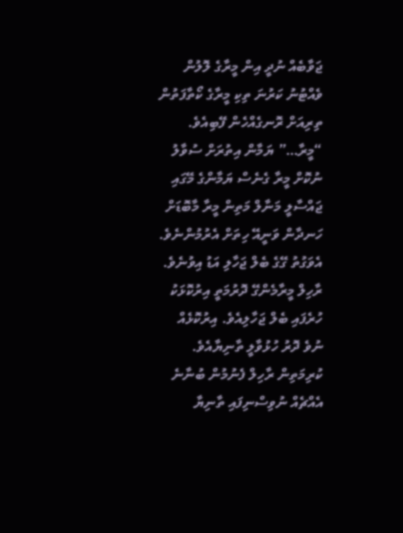ޖަވާބެއް ނުދީ އިން މީރާގެ ލޮލުން ވެއްޓުނު ކަރުނަ ތިކި މީރާގެ ކޯތާފަތުން ތިރިއަށް ރޮނގެއްހެން ފޭބިއެވެ.
“މީރާ…” ޔަމާން އިތުރަށް ސުވާލު ނުކޮށް މީރާ ގެނެސް ޔަމާންގެ މޭގައި ޖައްސާލީ މަނާލް މަތިން މީރާ މާބޮޑަށް ހަނދާން ވަނީއޭ ހިތަށް އެރުމުންނެވެ. އެވަގުތު ގޭގެ ބެލް ޖަހާލި އަޑު އިވުނެވެ.
ރާހިލް މީރާމެންގޭ ދޮރުމަތީ އިރުކޮޅަކު ހުރެފައި ބެލް ޖަހާލިއެވެ. އިރުކޮޅެއް ނުވެ ދޮރު ހުޅުވާލީ ތާނިޔާއެވެ.
ކުރިމަތިން ރާހިލް ފެނުމުން ބުނާނެ އެއްޗެއް ނުވިސްނިފައި ތާނިޔާ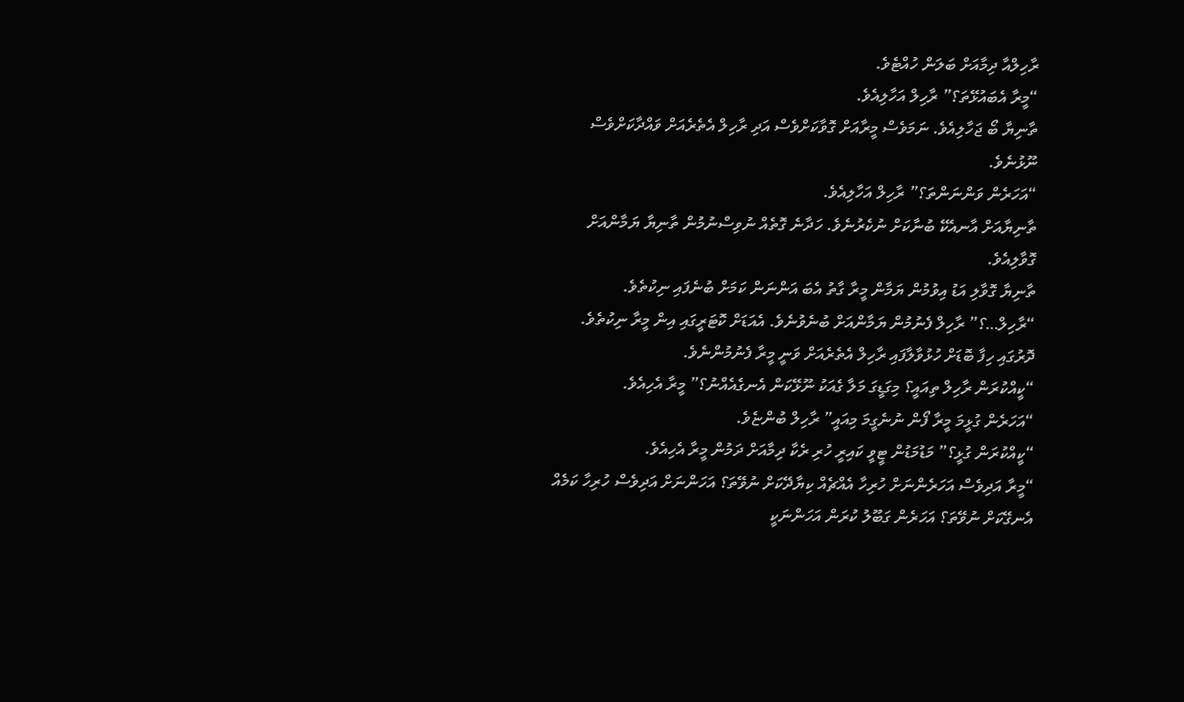ރާހިލްއާ ދިމާއަށް ބަލަން ހުއްޓެވެ.
“މީރާ އެބައުޅޭތަ؟” ރާހިލް އަހާލިއެވެ.
ތާނިޔާ ބޯ ޖަހާލިއެވެ. ނަމަވެސް މީރާއަށް ގޮވާކަށްވެސް އަދި ރާހިލް އެތެރެއަށް ވައްދާކަށްވެސް ނޫޅުނެވެ.
“އަހަރެން ވަންނަންތަ؟” ރާހިލް އަހާލިއެވެ.
ތާނިޔާއަށް އާނއެކޭ ބުނާކަށް ނުކެރުނެވެ. ހަދާނެ ގޮތެއް ނުވިސްނުމުން ތާނިޔާ ޔަމާންއަށް ގޮވާލިއެވެ.
ތާނިޔާ ގޮވާލި އަޑު އިވުމުން ޔަމާން މީރާ ގާތު އެބަ އަންނަން ކަމަށް ބުނެފައި ނިކުތެވެ.
“ރާހިލް…؟” ރާހިލް ފެނުމުން ޔަމާންއަށް ބުނެވުނެވެ. އެއަޑަށް ކޮޓަރީގައި އިން މީރާ ނިކުތެވެ.
ދޮރުގައި ހިފާ ބޮޑަށް ހުޅުވާލާފައި ރާހިލް އެތެރެއަށް ވަނީ މީރާ ފެނުމުންނެވެ.
“ކީއްކުރަން ރާހިލް ތިއައީ؟ މިގަޑީގަ މަލާ ގެއަކު ނޫޅޭކަން އެނގެއެއްނު؟” މީރާ އެހިއެވެ.
“އަހަރެން ގުޅީމަ މީރާ ފޯން ނުނެގީމަ މިއައީ” ރާހިލް ބުންޏެވެ.
“ކީއްކުރަން ގުޅީ؟” މަޑުމަޑުން ޓީވީ ކައިރީ ހުރި ރެކާ ދިމާއަށް ދަމުން މީރާ އެހިއެވެ.
“މީރާ އަދިވެސް އަހަރެންނަށް ހުރިހާ އެއްޗެއް ކިޔާދޭކަށް ނުވޭތަ؟ އަހަންނަށް އަދިވެސް ހުރިހާ ކަމެއް އެނގޭކަށް ނުވޭތަ؟ އަހަރެން ގަބޫލު ކުރަން އަހަންނަކީ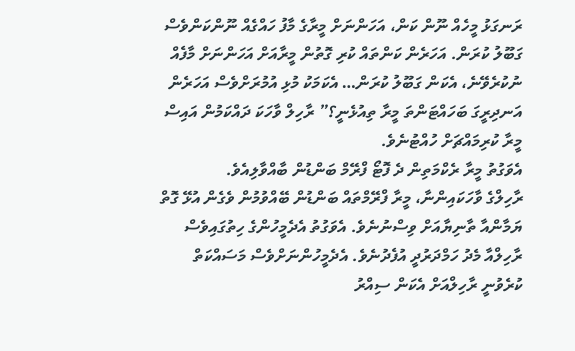ރަނގަޅު މީހެއް ނޫން ކަން، އަހަންނަށް މީރާގެ މާފު ހައްގެއް ނޫންކަންވެސް ގަބޫލު ކުރަން. އަހަރެން ކަންތައް ކުރި ގޮތުން މީރާއަށް އަހަންނަށް މާފެއް ނުކުރެވޭނެ، އެކަން ގަބޫލު ކުރަން… އެކަމަކު މުޅި އުމުރަށްވެސް އަހަރެން އަނދިރީގަ ބަހައްޓަންތަ މީރާ ތިއުޅެނީ؟” ރާހިލް ވާހަކަ ދައްކަމުން އައިސް މީރާ ކުރިމައްޗަށް ހުއްޓުނެވެ.
އެވަގުތު މީރާ ރެކްމަތިން ދެ ފޮޓޯ ފްރޭމް ބަންޑުން ބާއްވާލިއެވެ.
ރާހިލްގެ ވާހަކައިންނާ، މީރާ ފްރޭމްތައް ބަންޑުން ބޭއްވުމުން ވެގެން އުޅޭ ގޮތް ޔަމާންއާ ތާނިޔާއަށް ވިސްނުނެވެ. އެވަގުތު އެދެމީހުންގެ ހިތުގައިވެސް ރާހިލްއާ މެދު ހަމްދަރުދީ އުފެދުނެވެ. އެދެމީހުންނަށްވެސް މަސައްކަތް ކުރެވުނީ ރާހިލްއަށް އެކަން ސިއްރު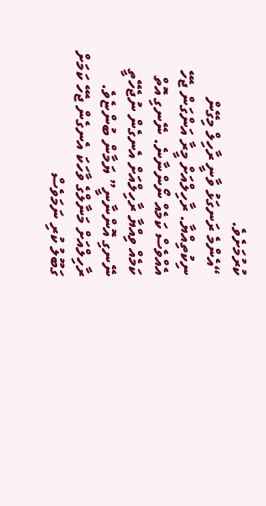ކުރުމަށެވެ.
“އެންމެ ރަނގަޅު ވާނީ ރާހިލް މިގޭން ނިކުތިއްޔާ. ރާހިލްއަށް މީރާ އަންގަން ޖެހޭ އެއްވެސް ކަމެއް ނޯންނާނެ. ނޭނގި އޮތް ކަމެއް ވިއްޔާ ރާހިލްއަށް އެނގެން ނުޖެހޭތީ ނޭނގި އޮންނާނީ” ޔަމާން ބުންޏެވެ. ރާހިލްއަށް މަނާލްގެ ވާހަކަ އެނގެން ޖެހޭ ކަމަށް ގަބޫލު ކުރި ނަމަވެސް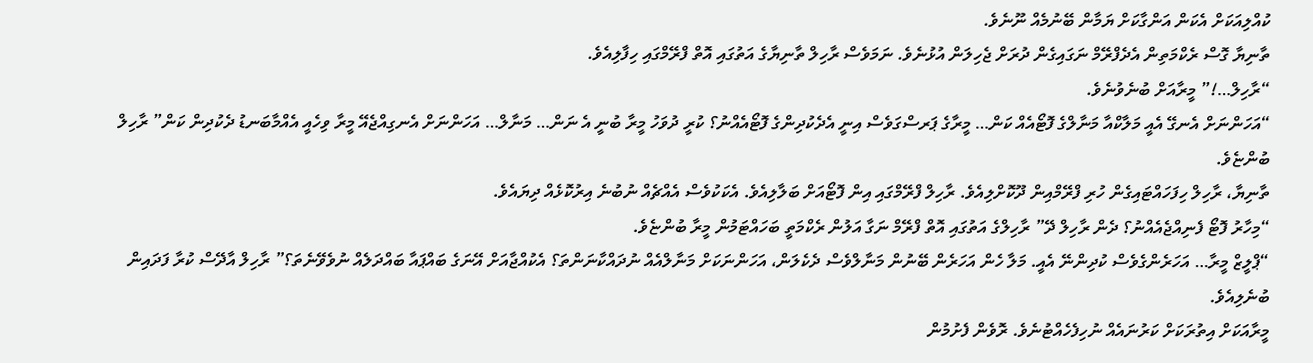ކުއްލިއަކަށް އެކަން އަންގާކަށް ޔަމާން ބޭނުމެއް ނޫނެވެ.
ތާނިޔާ ގޮސް ރެކްމަތިން އެދެފްރޭމް ނަގައިގެން ދުރަށް ޖެހިލަން އުޅުނެވެ. ނަމަވެސް ރާހިލް ތާނިޔާގެ އަތުގައި އޮތް ފްރޭމްގައި ހިފާލިއެވެ.
“ރާހިލް…!” މީރާއަށް ބުނެވުނެވެ.
“އަހަންނަށް އެނގޭ އެއީ މަލާކްއާ މަނާލްގެ ފޮޓޯއެއް ކަން… މީރާގެ ޕަރސްގަވެސް އިނީ އެދެކުދިންގެ ފޮޓޯއެއްނު؟ ކުރީ ދުވަހު މީރާ ބުނީ އެ ނަން… މަނާލް… އަހަންނަށް އެނގިއްޖެއޭ މީރާ ވިހެއީ އެއްމާބަނޑު ދެކުދިން ކަން” ރާހިލް ބުންޏެވެ.
ތާނިޔާ، ރާހިލް ހިފަހައްޓައިގެން ހުރި ފްރޭމްއިން ދޫކޮށްލިއެވެ. ރާހިލް ފްރޭމްގައި އިން ފޮޓޯއަށް ބަލާލިއެވެ. އެކަކުވެސް އެއްޗެއް ނުބުނެ އިރުކޮޅެއް ދިޔައެވެ.
“މިހާރު ފޮޓޯ ފެނިއްޖެއެއްނު؟ ދެން ރާހިލް ދޭ” ރާހިލްގެ އަތުގައި އޮތް ފްރޭމް ނަގާ އަލުން ރެކްމަތީ ބަހައްޓަމުން މީރާ ބުންޏެވެ.
“ޕްލީޒް މީރާ… އަހަރެންގެވެސް ކުދިންނޭ އެއީ. މަލާ ހެން އަހަރެން ބޭނުން މަނާލްވެސް ދެކެލަން، އަހަންނަކަށް މަނާލްއެއް ނުދައްކާނަންތަ؟ އެކުއްޖާއަށް އޭނަގެ ބައްޕައާ ބައްދަލެއް ނުވެވޭނެތަ؟” ރާހިލް އާދޭސް ކުރާ ފަދައިން ބުނެލިއެވެ.
މީރާއަކަށް އިތުރަކަށް ކަރުނައެއް ނުހިފެހެއްޓުނެވެ. ރޮވެން ފެށުމުން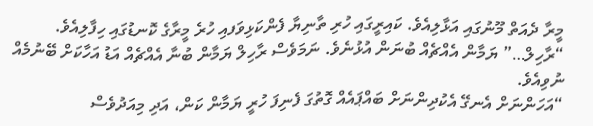މީރާ ދެއަތް މޫނުގައި އަޅާލިއެވެ. ކައިރީގައި ހުރި ތާނިޔާ ފެންކަޅިވަފއި ހުރެ މީރާގެ ކޮނޑުގައި ހިފާލިއެވެ.
“ރާހިލް…” ޔަމާން އެއްޗެއް ބުނަން އުޅުނެވެ. ނަމަވެސް ރާހިލް ޔަމާން ބުނާ އެއްޗެއް އަޑު އަހާކަށް ބޭނުމެއް ނުވިއެވެ.
“އަހަންނަށް އެނގޭ އެކުދިންނަށް ބައްޕައެއް ގޮތުގަ ފެނިފަ ހުރީ ޔަމާން ކަން، އަދި މިއަދުވެސް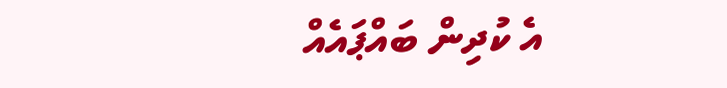އެ ކުދިން ބައްޕައެއް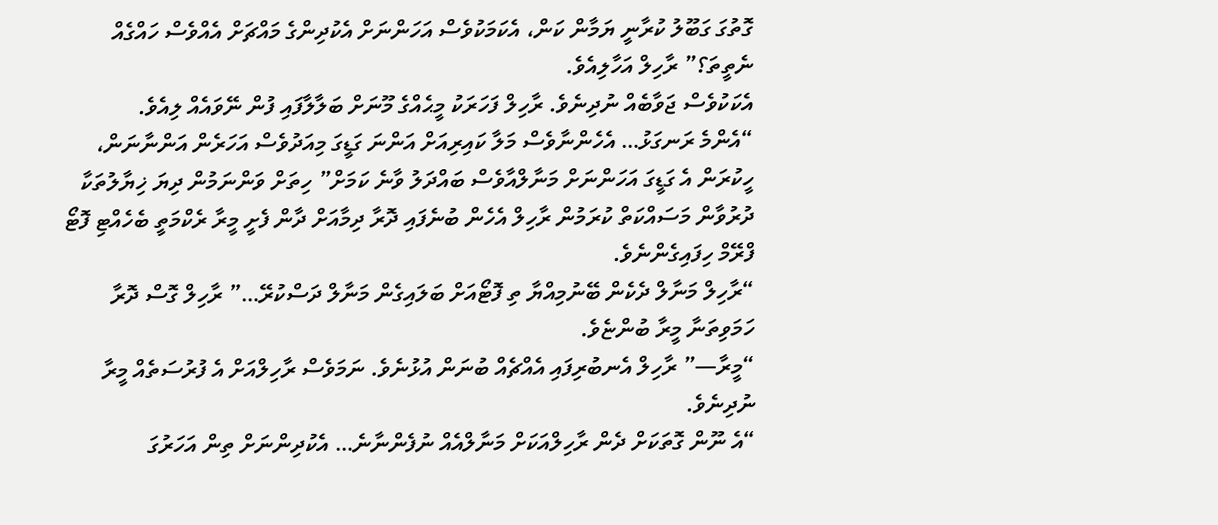ގޮތުގަ ގަބޫލު ކުރާނީ ޔަމާން ކަން، އެކަމަކުވެސް އަހަންނަށް އެކުދިންގެ މައްޗަށް އެއްވެސް ހައްގެއް ނެތީތަ؟” ރާހިލް އަހާލިއެވެ.
އެކަކުވެސް ޖަވާބެއް ނުދިނެވެ. ރާހިލް ފަހަރަކު މީޙެއްގެ މޫނަށް ބަލާލާފައި ފުން ނޭވައެއް ލިއެވެ.
“އެންމެ ރަނގަޅު… އެހެންނާވެސް މަލާ ކައިރިއަށް އަންނަ ގަޑީގަ މިއަދުވެސް އަހަރެން އަންނާނަން، ހީކުރަން އެ ގަޑީގަ އަހަންނަށް މަނާލްއާވެސް ބައްދަލު ވާނެ ކަމަށް” ހިތަށް ވަންނަމުން ދިޔަ ޚިޔާލުތަކާ ދުރުވާން މަސައްކަތް ކުރަމުން ރާހިލް އެހެން ބުނެފައި ދޮރާ ދިމާއަށް ދާން ފެށީ މީރާ ރެކްމަތީ ބެހެއްޓި ފޮޓޯ ފްރޭމް ހިފައިގެންނެވެ.
“ރާހިލް މަނާލް ދެކެން ބޭނުމިއްޔާ ތި ފޮޓޯއަށް ބަލައިގެން މަނާލް ދަސްކުރޭ…” ރާހިލް ގޮސް ދޮރާ ހަމަވިތަނާ މީރާ ބުންޏެވެ.
“މީރާ—” ރާހިލް އެނބުރިފައި އެއްޗެއް ބުނަން އުޅުނެވެ. ނަމަވެސް ރާހިލްއަށް އެ ފުރުސަތެއް މީރާ ނުދިނެވެ.
“އެ ނޫން ގޮތަކަށް ދެން ރާހިލްއަކަށް މަނާލްއެއް ނުފެންނާނެ… އެކުދިންނަށް ތިން އަހަރުގަ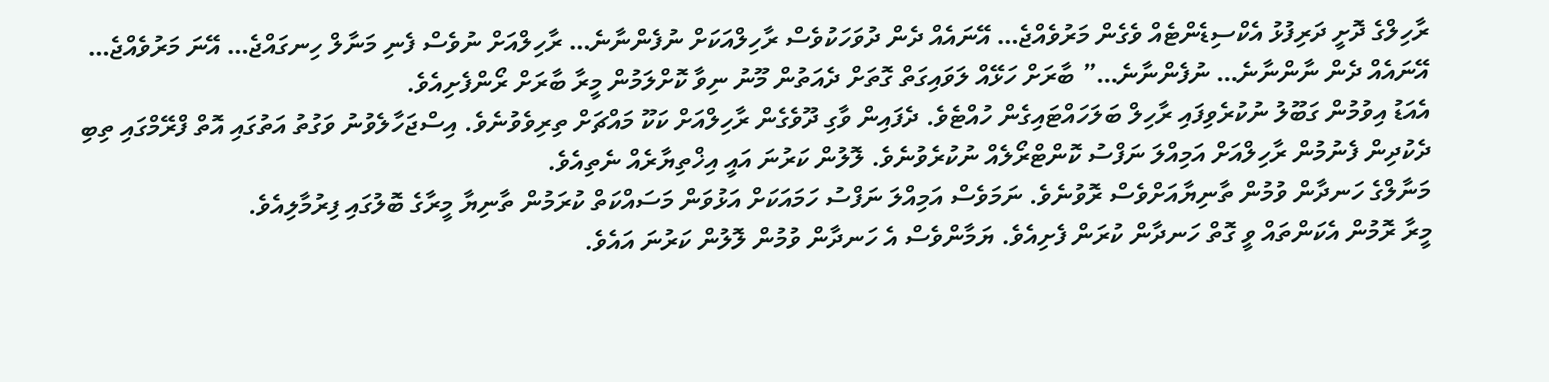ރާހިލްގެ ދޮށީ ދަރިފުޅު އެކްސިޑެންޓެއް ވެގެން މަރުވެއްޖެ… އޭނައެއް ދެން ދުވަހަކުވެސް ރާހިލްއަކަށް ނުފެންނާނެ… ރާހިލްއަށް ނުވެސް ފެނި މަނާލް ހިނގައްޖެ… އޭނަ މަރުވެއްޖެ… އޭނައެއް ދެން ނާންނާނެ… ނުފެންނާނެ…” ބާރަށް ހަޅޭއް ލަވައިގަތް ގޮތަށް ދެއަތުން މޫނު ނިވާ ކޮށްލަމުން މީރާ ބާރަށް ރޯންފެށިއެވެ.
އެއަޑު އިވުމުން ގަބޫލު ނުކުރެވިފައި ރާހިލް ބަލަހައްޓައިގެން ހުއްޓެވެ. ދެފައިން ވާގި ދޫވެގެން ރާހިލްއަށް ކަކޫ މައްޗަށް ތިރިވެވުނެވެ. އިސްޖަހާލެވުނު ވަގުތު އަތުގައި އޮތް ފްރޭމްގައި ތިބި ދެކުދިން ފެނުމުން ރާހިލްއަށް އަމިއްލަ ނަފްސު ކޮންޓްރޯލެއް ނުކުރެވުނެވެ. ލޮލުން ކަރުނަ އައީ އިޚްތިޔާރެއް ނެތިއެވެ.
މަނާލްގެ ހަނދާން ވުމުން ތާނިޔާއަށްވެސް ރޮވުނެވެ. ނަމަވެސް އަމިއްލަ ނަފްސު ހަމައަކަށް އަޅުވަން މަސައްކަތް ކުރަމުން ތާނިޔާ މީރާގެ ބޮލުގައި ފިރުމާލިއެވެ.
މީރާ ރޮމުން އެކަންތައް ވީ ގޮތް ހަނދާން ކުރަން ފެށިއެވެ. ޔަމާންވެސް އެ ހަނދާން ވުމުން ލޮލުން ކަރުނަ އައެވެ.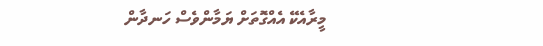މީރާއެކޭ އެއްގޮތަށް ޔަމާންވެސް ހަނދާން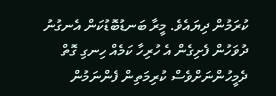ކުރަމުން ދިޔައެވެ. މީރާ ބަނޑުބޮޑުކަން އެނގުނު ދުވަހުން ފެށިގެން އެ ހުރިހާ ކަމެއް ހިނގި ގޮތް ދެމީހުންނަށްވެސް ކުރިމަތިން ފެންނަމުން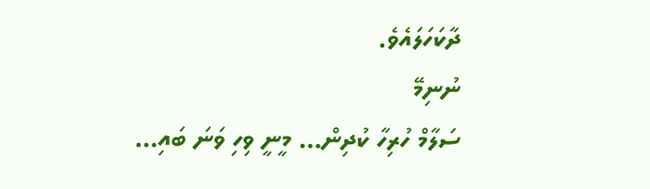ދާކަހަލައެވެ.
ނުނިމޭ
ސަލާމް ހުރިހާ ކުދިން… މީނީ ވިހި ވަނަ ބައި…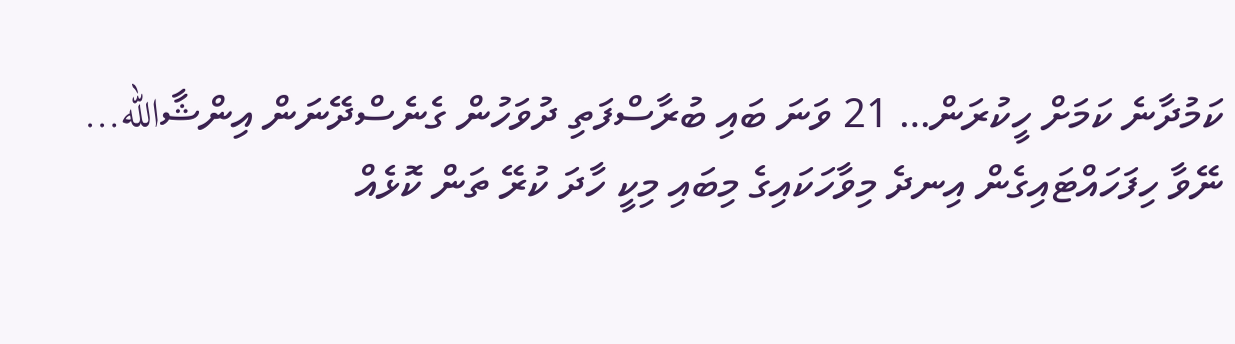ކަމުދާނެ ކަމަށް ހީކުރަން… 21 ވަނަ ބައި ބުރާސްފަތި ދުވަހުން ގެނެސްދޭނަން އިންޝާالله…
ނޭވާ ހިފަހައްޓައިގެން އިނދެ މިވާހަކައިގެ މިބައި މިކީ ހާދަ ކުރޭ ތަން ކޮޅެއް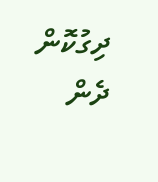ދިގުކޮން ދެން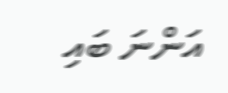އަންނަ ބައި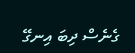ގެނެސް ދިބަ އިނގޭ